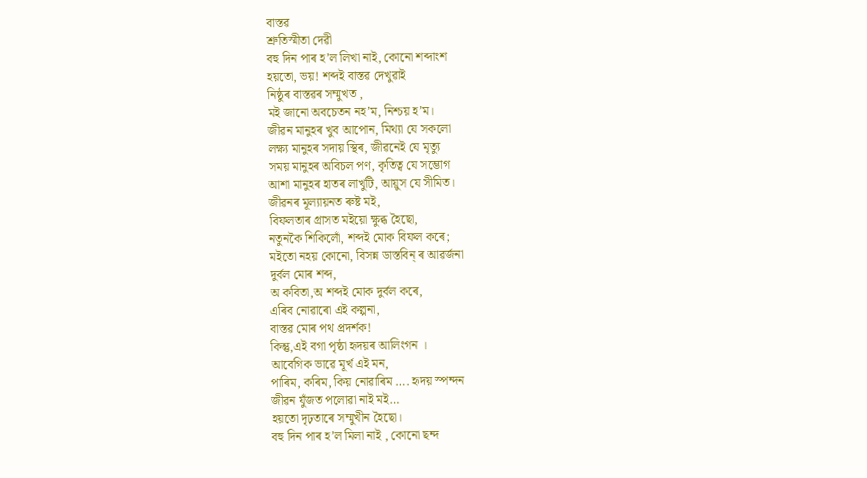বাস্তৱ
শ্ৰুতিস্মীতা দেৱী
বহু দিন পাৰ হ’ল লিখা নাই, কোনো শব্দাংশ
হয়তো, ভয়! শব্দই বাস্তৱ দেখুৱাই
নিষ্ঠুৰ বাস্তৱৰ সম্মুখত ,
মই জানো অবচেতন নহ’ম, নিশ্চয় হ’ম।
জীৱন মানুহৰ খুব আপোন, মিথ্যা যে সকলো
লক্ষ্য মানুহৰ সদায় স্থিৰ, জীৱনেই যে মৃত্যু
সময় মানুহৰ অবিচল পণ, কৃতিত্ব যে সম্ভোগ
আশা মানুহৰ হাতৰ লাখুটি, আয়ুস যে সীমিত।
জীৱনৰ মূল্যায়নত ৰুষ্ট মই,
বিফলতাৰ গ্ৰাসত মইয়ো ক্ষুব্ধ হৈছো,
নতুনকৈ শিকিলোঁ, শব্দই মোক বিফল কৰে;
মইতো নহয় কোনো, বিসন্ন ডাস্তবিন্ ৰ আৱৰ্জনা
দুৰ্বল মোৰ শব্দ,
অ কবিতা,অ শব্দই মোক দুৰ্বল কৰে,
এৰিব নোৱাৰো এই কল্পনা,
বাস্তৱ মোৰ পথ প্ৰদৰ্শক!
কিন্তু,এই বগা পৃষ্ঠা হৃদয়ৰ আলিংগন ।
আবেগিক ভাৱে মূৰ্খ এই মন,
পাৰিম, কৰিম, কিয় নোৱাৰিম …. হৃদয় স্পন্দন
জীৱন যুঁজত পলোৱা নাই মই…
হয়তো দৃঢ়তাৰে সম্মুখীন হৈছো।
বহু দিন পাৰ হ’ল মিলা নাই , কোনো ছন্দ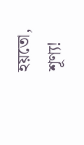হয়তো, শূণ্য!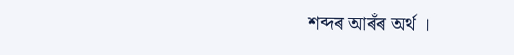শব্দৰ আৰঁৰ অৰ্থ ।